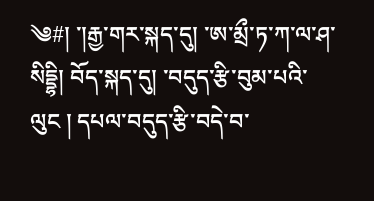༄#། ་།རྒྱ་གར་སྐད་དུ། ་ཨ་མྲྀ་ཏ་ཀ་ལ་ཤ་སིདྡྷི། བོད་སྐད་དུ། ་བདུད་རྩི་བུམ་པའི་ལུང ། དཔལ་བདུད་རྩི་བདེ་བ་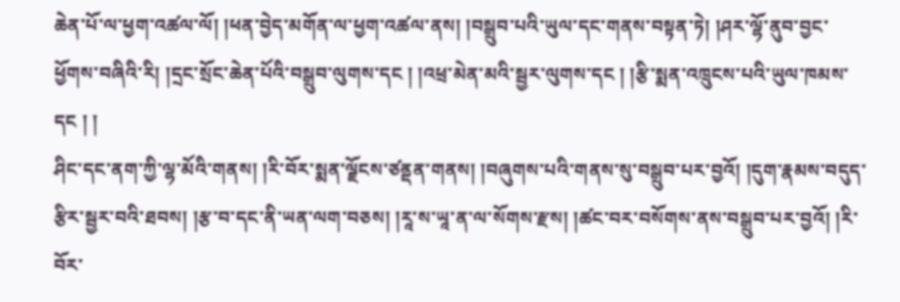ཆེན་པོ་ལ་ཕྱག་འཚལ་ལོ། །ཕན་བྱེད་མགོན་ལ་ཕྱག་འཚལ་ནས། །བསྒྲུབ་པའི་ཡུལ་དང་གནས་བསྟན་ཏེ། །ཤར་ལྷོ་ནུབ་བྱང་ཕྱོགས་བཞིའི་རི། །དྲང་སྲོང་ཆེན་པོའི་བསྒྲུབ་ལུགས་དང ། །འཕྲ་མེན་མའི་སྦྱར་ལུགས་དང ། །རྩི་སྨན་འཁྲུངས་པའི་ཡུལ་ཁམས་དང ། །
ཤིང་དང་ནག་ཀྱི་ལྷ་མོའི་གནས། །རི་བོར་སྨན་ལྗོངས་ཙནྡན་གནས། །བཞུགས་པའི་གནས་སུ་བསྒྲུབ་པར་བྱའོ། །དུག་རྣམས་བདུད་རྩིར་སྦྱར་བའི་ཐབས། །རྩ་བ་དང་ནི་ཡན་ལག་བཅས། །རཱ་ས་ཡཱ་ན་ལ་སོགས་རྫས། །ཚང་བར་བསོགས་ནས་བསྒྲུབ་པར་བྱའོ། །རི་བོར་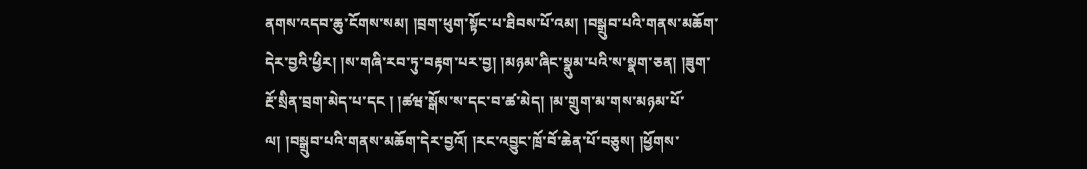ནགས་འདབ་ཆུ་ངོགས་སམ། །བྲག་ཕུག་སྟོང་པ་ཐིབས་པོ་འམ། །བསྒྲུབ་པའི་གནས་མཆོག་དེར་བྱའི་ཕྱིར། །ས་གཞི་རབ་ཏུ་བརྟག་པར་བྱ། །མཉམ་ཞིང་སྣུམ་པའི་ས་སྣག་ཅན། །ཟུག་རྔོ་སྲིན་བྲག་མེད་པ་དང ། །ཚཝ་སྒོས་ས་དང་བ་ཚ་མེད། །མ་གྲུག་མ་གས་མཉམ་པོ་ལ། །བསྒྲུབ་པའི་གནས་མཆོག་དེར་བྱའོ། །རང་འབྱུང་ཁྲོ་བོ་ཆེན་པོ་བཅུས། །ཕྱོགས་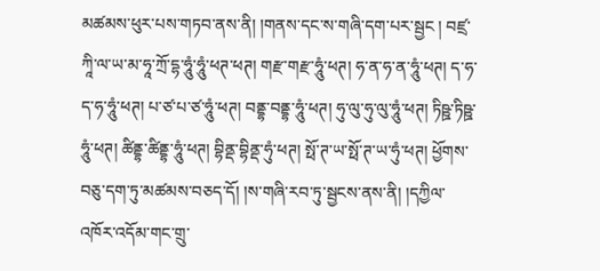མཚམས་ཕུར་པས་གཏབ་ནས་ནི། །གནས་དང་ས་གཞི་དག་པར་སྦྱང ། བཛྲ་ཀཱི་ལ་ཡ་མ་ཧཱ་ཀྲོ་དྷ་ཧཱུཾ་ཧཱུཾ་ཕཊ་ཕཊ། གརྫ་གརྫ་ཧཱུཾ་ཕཊ། ཧ་ན་ཧ་ན་ཧཱུཾ་ཕཊ། ད་ཧ་ད་ཧ་ཧཱུཾ་ཕཊ། པ་ཙ་པ་ཙ་ཧཱུཾ་ཕཊ། བནྡྷ་བནྡྷ་ཧཱུཾ་ཕཊ། ཧུ་ལུ་ཧུ་ལུ་ཧཱུཾ་ཕཊ། ཏིཥྛ་ཏིཥྛ་ཧཱུཾ་ཕཊ། ཚིནྡྷ་ཚིནྡྷ་ཧཱུཾ་ཕཊ། བྷིནྡ་བྷིནྡ་ཧུཾ་ཕཊ། སྥོ་ཊ་ཡ་སྥོ་ཊ་ཡ་ཧུཾ་ཕཊ། ཕྱོགས་བཅུ་དག་ཏུ་མཚམས་བཅད་དོ། །ས་གཞི་རབ་ཏུ་སྦྱངས་ནས་ནི། །དཀྱིལ་འཁོར་འདོམ་གང་གྲུ་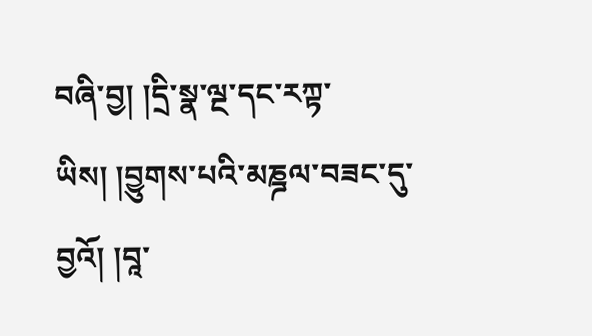བཞི་བྱ། །དྲི་སྣ་ལྔ་དང་རཀྟ་ཡིས། །བྱུགས་པའི་མཎྜལ་བཟང་དུ་བྱའོ། །བཱ་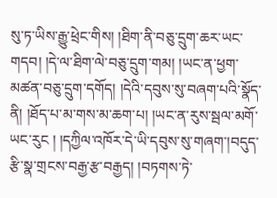སུ་ཏ་ཡིས་རྒྱུ་ཕྲེང་གིས། །ཐིག་ནི་བཅུ་དྲུག་ཆར་ཡང་གདབ། །དེ་ལ་ཐིག་ལེ་བཅུ་དྲུག་གམ། །ཡང་ན་ཕྱག་མཚན་བཅུ་དྲུག་དགོད། །དེའི་དབུས་སུ་བཞག་པའི་སྣོད་ནི། །ཐོད་པ་མ་གས་མ་ཆག་པ། །ཡང་ན་རུས་སྦལ་མགོ་ཡང་རུང ། །དཀྱིལ་འཁོར་དེ་ཡི་དབུས་སུ་གཞག་།བདུད་རྩི་སྣ་གྲངས་བརྒྱ་རྩ་བརྒྱད། །བཏགས་ཏེ་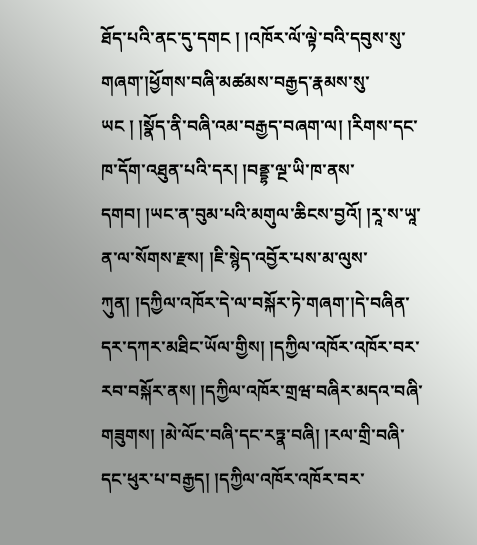ཐོད་པའི་ནང་དུ་དགང ། །འཁོར་ལོ་ལྟེ་བའི་དབུས་སུ་གཞག་།ཕྱོགས་བཞི་མཚམས་བརྒྱད་རྣམས་སུ་ཡང ། །སྣོད་ནི་བཞི་འམ་བརྒྱད་བཞག་ལ། །རིགས་དང་ཁ་དོག་འཐུན་པའི་དར། །བནྡྷ་ལྔ་ཡི་ཁ་ནས་དགབ། །ཡང་ན་བུམ་པའི་མགུལ་ཆིངས་བྱའོ། །རཱ་ས་ཡཱ་ན་ལ་སོགས་རྫས། །ཇི་སྙེད་འབྱོར་པས་མ་ལུས་ཀུན། །དཀྱིལ་འཁོར་དེ་ལ་བསྐོར་ཏེ་གཞག་།དེ་བཞིན་དར་དཀར་མཐིང་ཡོལ་གྱིས། །དཀྱིལ་འཁོར་འཁོར་བར་རབ་བསྐོར་ནས། །དཀྱིལ་འཁོར་གྲཝ་བཞིར་མདའ་བཞི་གཟུགས། །མེ་ལོང་བཞི་དང་རཏྣ་བཞི། །རལ་གྲི་བཞི་དང་ཕུར་པ་བརྒྱད། །དཀྱིལ་འཁོར་འཁོར་བར་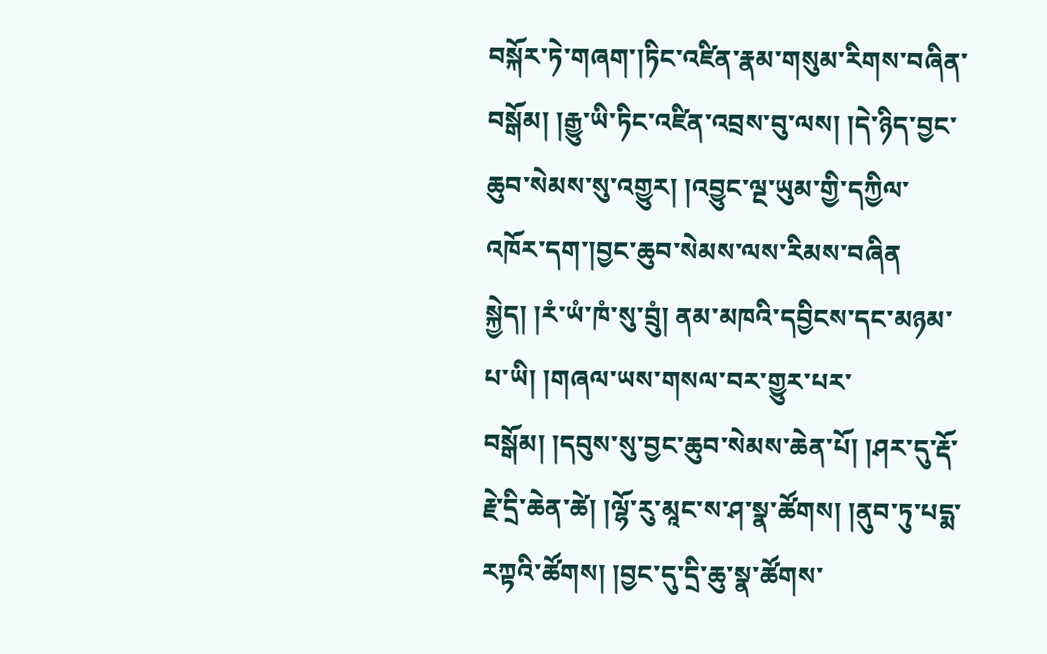བསྐོར་ཏེ་གཞག་།ཏིང་འཛིན་རྣམ་གསུམ་རིགས་བཞིན་བསྒོམ། །རྒྱུ་ཡི་ཏིང་འཛིན་འབྲས་བུ་ལས། །དེ་ཉིད་བྱང་ཆུབ་སེམས་སུ་འགྱུར། །འབྱུང་ལྔ་ཡུམ་གྱི་དཀྱིལ་འཁོར་དག་།བྱང་ཆུབ་སེམས་ལས་རིམས་བཞིན
སྐྱེད། །རཾ་ཡཾ་ཁཾ་སུ་བྲུཾ། ནམ་མཁའི་དབྱིངས་དང་མཉམ་པ་ཡི། །གཞལ་ཡས་གསལ་བར་གྱུར་པར་བསྒོམ། །དབུས་སུ་བྱང་ཆུབ་སེམས་ཆེན་པོ། །ཤར་དུ་རྡོ་རྗེ་དྲི་ཆེན་ཚེ། །ལྷོ་རུ་མཱང་ས་ཤ་སྣ་ཚོགས། །ནུབ་ཏུ་པདྨ་རཀྟའི་ཚོགས། །བྱང་དུ་དྲི་ཆུ་སྣ་ཚོགས་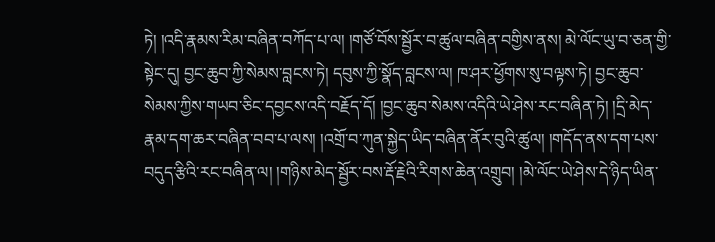ཏེ། །འདི་རྣམས་རིམ་བཞིན་བཀོད་པ་ལ། །གཙོ་བོས་སྦྱོར་བ་ཚུལ་བཞིན་བགྱིས་ནས། མེ་ལོང་ཡུ་བ་ཅན་གྱི་སྟེང་དུ། བྱང་ཆུབ་ཀྱི་སེམས་བླངས་ཏེ། དབུས་ཀྱི་སྣོད་བླངས་ལ། ཁ་ཤར་ཕྱོགས་སུ་བལྟས་ཏེ། བྱང་ཆུབ་སེམས་ཀྱིས་གཡབ་ཅིང་དབྱངས་འདི་བརྗོད་དོ། །བྱང་ཆུབ་སེམས་འདིའི་ཡེ་ཤེས་རང་བཞིན་ཏེ། །དྲི་མེད་རྣམ་དག་ཆར་བཞིན་བབ་པ་ལས། །འགྲོ་བ་ཀུན་སྐྱེད་ཡིད་བཞིན་ནོར་བུའི་ཚུལ། །གདོད་ནས་དག་པས་བདུད་རྩིའི་རང་བཞིན་ལ། །གཉིས་མེད་སྦྱོར་བས་རྡོ་རྗེའི་རིགས་ཆེན་འགྲུབ། །མེ་ལོང་ཡེ་ཤེས་དེ་ཉིད་ཡིན་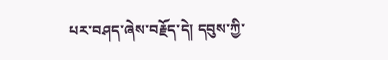པར་བཤད་ཞེས་བརྗོད་དེ། དབུས་ཀྱི་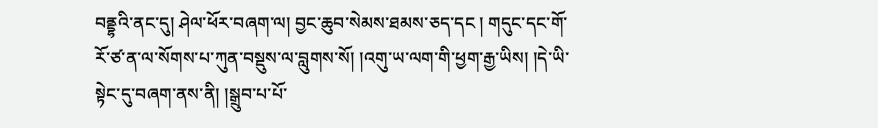བནྡྷའི་ནང་དུ། ཤེལ་ཕོར་བཞག་ལ། བྱང་ཆུབ་སེམས་ཐམས་ཅད་དང ། གདུང་དང་གོ་རོ་ཙ་ན་ལ་སོགས་པ་ཀུན་བསྡུས་ལ་བླུགས་སོ། །འགུ་ཡ་ལག་གི་ཕྱག་རྒྱ་ཡིས། །དེ་ཡི་སྟེང་དུ་བཞག་ནས་ནི། །སྒྲུབ་པ་པོ་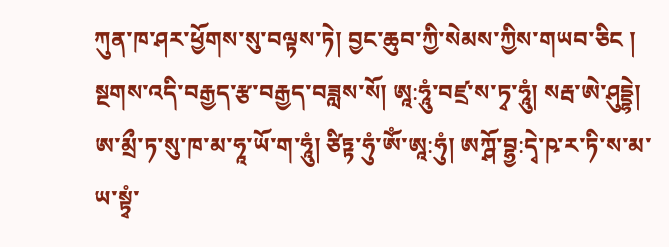ཀུན་ཁ་ཤར་ཕྱོགས་སུ་བལྟས་ཏེ། བྱང་ཆུབ་ཀྱི་སེམས་ཀྱིས་གཡབ་ཅིང ། སྔགས་འདི་བརྒྱད་རྩ་བརྒྱད་བཟླས་སོ། ཨཱ:ཧཱུཾ་བཛྲ་ས་ཏྭ་ཧཱུཾ། སརྦ་ཨེ་ཤུདྡྷེ། ཨ་མྲྀ་ཏ་སུ་ཁ་མ་ཧཱ་ཡོ་ག་ཧཱུཾ། ཙིཏྟ་ཧུཾ་ཨོཾ་ཨཱ:ཧུཾ། ཨཀྴོ་བྷྱ:དྭེ་ཥ་ར་ཏི་ས་མ་ཡ་སྟྭཾ་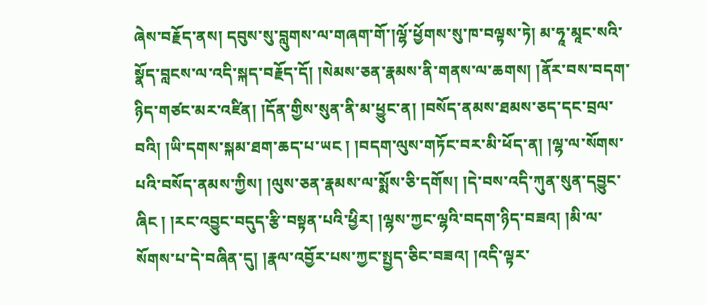ཞེས་བརྗོད་ནས། དབུས་སུ་བླུགས་ལ་གཞག་གོ་།ལྷོ་ཕྱོགས་སུ་ཁ་བལྟས་ཏེ། མ་ཧཱ་མཱང་སའི་སྣོད་བླངས་ལ་འདི་སྐད་བརྗོད་དོ། །སེམས་ཅན་རྣམས་ནི་གནས་ལ་ཆགས། །ནོར་བས་བདག་ཉིད་གཙང་མར་འཛིན། །དོན་གྱིས་སུན་ནི་མ་ཕྱུང་ན། །བསོད་ནམས་ཐམས་ཅད་དང་བྲལ་བའི། །ཡི་དགས་སྐམ་ཐག་ཆད་པ་ཡང ། །བདག་ལུས་གཏོང་བར་མི་ཕོད་ན། །ལྷ་ལ་སོགས་པའི་བསོད་ནམས་ཀྱིས། །ལུས་ཅན་རྣམས་ལ་སྨོས་ཅི་དགོས། །དེ་བས་འདི་ཀུན་སུན་དབྱུང་ཞིང ། །རང་འབྱུང་བདུད་རྩི་བསྟན་པའི་ཕྱིར། །ལྷས་ཀྱང་ལྷའི་བདག་ཉིད་བཟའ། །མི་ལ་སོགས་པ་དེ་བཞིན་དུ། །རྣལ་འབྱོར་པས་ཀྱང་སྤྱད་ཅིང་བཟའ། །འདི་ལྟར་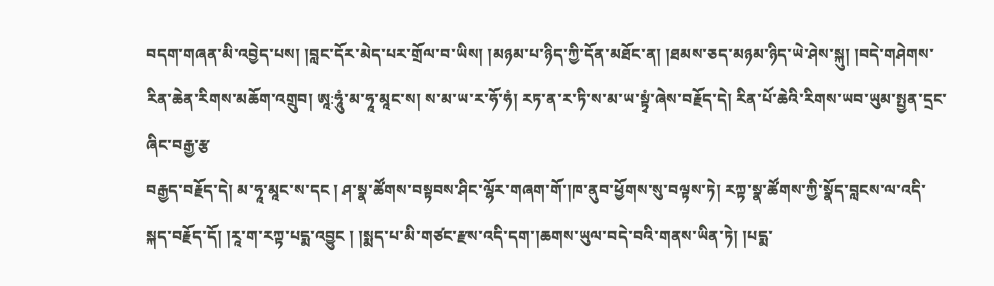བདག་གཞན་མི་འབྱེད་པས། །བླང་དོར་མེད་པར་གྲོལ་བ་ཡིས། །མཉམ་པ་ཉིད་ཀྱི་དོན་མཐོང་ན། །ཐམས་ཅད་མཉམ་ཉིད་ཡེ་ཤེས་སྐུ། །བདེ་གཤེགས་རིན་ཆེན་རིགས་མཆོག་འགྲུབ། ཨཱ:ཧཱུཾ་མ་ཧཱ་མཱང་ས། ས་མ་ཡ་ར་ཧོ་ཧཾ། རཏ་ན་ར་ཏི་ས་མ་ཡ་སྟྭཾ་ཞེས་བརྗོད་དེ། རིན་པོ་ཆེའི་རིགས་ཡབ་ཡུམ་སྤྱན་དྲང་ཞིང་བརྒྱ་རྩ
བརྒྱད་བརྗོད་དེ། མ་ཧཱ་མཱང་ས་དང ། ཤ་སྣ་ཚོགས་བསྟབས་ཤིང་ལྷོར་གཞག་གོ་།ཁ་ནུབ་ཕྱོགས་སུ་བལྟས་ཏེ། རཀྟ་སྣ་ཚོགས་ཀྱི་སྣོད་བླངས་ལ་འདི་སྐད་བརྗོད་དོ། །རཱ་ག་རཀྟ་པདྨ་འབྱུང ། །སྨད་པ་མི་གཙང་རྫས་འདི་དག་།ཆགས་ཡུལ་བདེ་བའི་གནས་ཡིན་ཏེ། །པདྨ་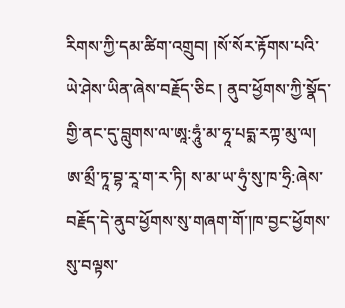རིགས་ཀྱི་དམ་ཚིག་འགྲུབ། །སོ་སོར་རྟོགས་པའི་ཡེ་ཤེས་ཡིན་ཞེས་བརྗོད་ཅིང ། ནུབ་ཕྱོགས་ཀྱི་སྣོད་གྱི་ནང་དུ་བླུགས་ལ་ཨཱ:ཧཱུཾ་མ་ཧཱ་པདྨ་རཀྟ་མུ་ལ། ཨ་མྲྀ་ཏཱ་བྷ་རཱ་ག་ར་ཏི། ས་མ་ཡ་ཧུཾ་སུ་ཁ་ཧྲི:ཞེས་བརྗོད་དེ་ནུབ་ཕྱོགས་སུ་གཞག་གོ་།ཁ་བྱང་ཕྱོགས་སུ་བལྟས་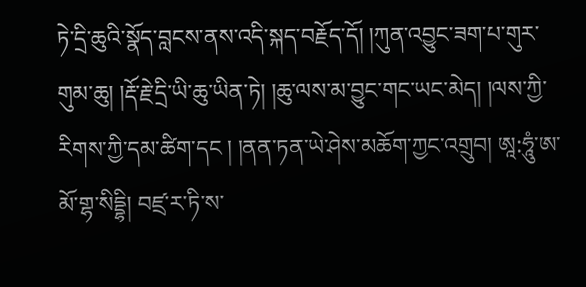ཏེ་དྲི་ཆུའི་སྣོད་བླངས་ནས་འདི་སྐད་བརྗོད་དོ། །ཀུན་འབྱུང་ཟག་པ་གུར་གུམ་ཆུ། །རྡོ་རྗེ་དྲི་ཡི་ཆུ་ཡིན་ཏེ། །ཆུ་ལས་མ་བྱུང་གང་ཡང་མེད། །ལས་ཀྱི་རིགས་ཀྱི་དམ་ཚིག་དང ། །ནན་ཏན་ཡེ་ཤེས་མཆོག་ཀྱང་འགྲུབ། ཨཱ:ཧཱུཾ་ཨ་མོ་གྷ་སིདྡྷི། བཛྲ་ར་ཏི་ས་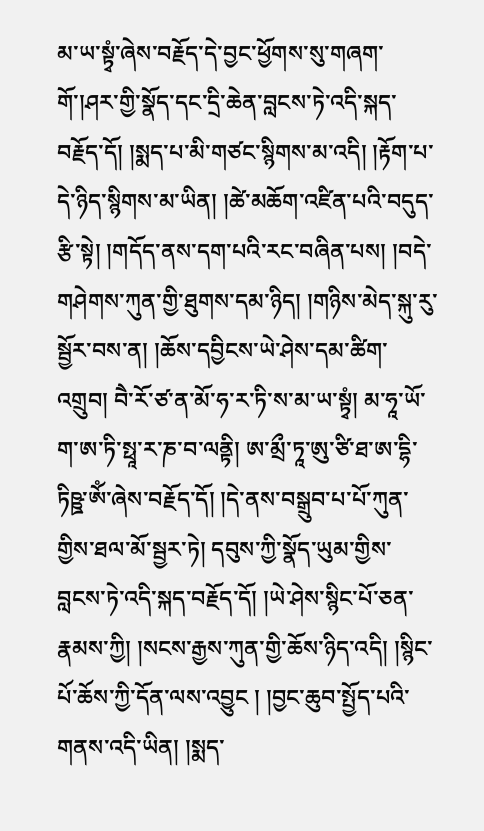མ་ཡ་སྟྭཾ་ཞེས་བརྗོད་དེ་བྱང་ཕྱོགས་སུ་གཞག་གོ་།ཤར་གྱི་སྣོད་དང་དྲི་ཆེན་བླངས་ཏེ་འདི་སྐད་བརྗོད་དོ། །སྨད་པ་མི་གཙང་སྙིགས་མ་འདི། །རྟོག་པ་དེ་ཉིད་སྙིགས་མ་ཡིན། །ཚེ་མཆོག་འཛིན་པའི་བདུད་རྩི་སྟེ། །གདོད་ནས་དག་པའི་རང་བཞིན་པས། །བདེ་གཤེགས་ཀུན་གྱི་ཐུགས་དམ་ཉིད། །གཉིས་མེད་སྐུ་རུ་སྦྱོར་བས་ན། །ཆོས་དབྱིངས་ཡེ་ཤེས་དམ་ཚིག་འགྲུབ། བཻ་རོ་ཙ་ན་མོ་ཧ་ར་ཏི་ས་མ་ཡ་སྟྭཾ། མ་ཧཱ་ཡོ་ག་ཨ་ཏི་སྥཱ་ར་ཎ་བ་ལནྟི། ཨ་མྲྀ་ཏཱ་ཨུ་ཙི་ཐ་ཨ་དྷི་ཏིཥྛ་ཨོཾ་ཞེས་བརྗོད་དོ། །དེ་ནས་བསྒྲུབ་པ་པོ་ཀུན་གྱིས་ཐལ་མོ་སྦྱར་ཏེ། དབུས་ཀྱི་སྣོད་ཡུམ་གྱིས་བླངས་ཏེ་འདི་སྐད་བརྗོད་དོ། །ཡེ་ཤེས་སྙིང་པོ་ཅན་རྣམས་ཀྱི། །སངས་རྒྱས་ཀུན་གྱི་ཆོས་ཉིད་འདི། །སྙིང་པོ་ཆོས་ཀྱི་དོན་ལས་འབྱུང ། །བྱང་ཆུབ་སྤྱོད་པའི་གནས་འདི་ཡིན། །སྨད་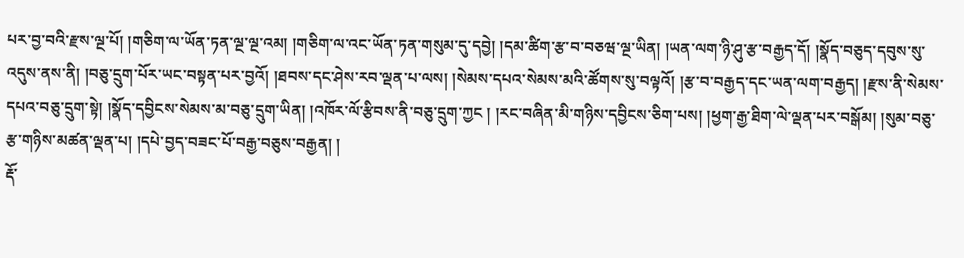པར་བྱ་བའི་རྫས་ལྔ་པོ། །གཅིག་ལ་ཡོན་ཏན་ལྔ་ལྔ་འམ། །གཅིག་ལ་འང་ཡོན་ཏན་གསུམ་དུ་དབྱེ། །དམ་ཚིག་རྩ་བ་བཅཝ་ལྔ་ཡིན། །ཡན་ལག་ཉི་ཤུ་རྩ་བརྒྱད་དོ། །སྣོད་བཅུད་དབུས་སུ་འདུས་ནས་ནི། །བཅུ་དྲུག་པོར་ཡང་བསྟན་པར་བྱའོ། །ཐབས་དང་ཤེས་རབ་ལྡན་པ་ལས། །སེམས་དཔའ་སེམས་མའི་ཚོགས་སུ་བལྟའོ། །རྩ་བ་བརྒྱད་དང་ཡན་ལག་བརྒྱད། །རྫས་ནི་སེམས་དཔའ་བཅུ་དྲུག་སྟེ། །སྣོད་དབྱིངས་སེམས་མ་བཅུ་དྲུག་ཡིན། །འཁོར་ལོ་རྩིབས་ནི་བཅུ་དྲུག་ཀྱང ། །རང་བཞིན་མི་གཉིས་དབྱིངས་ཅིག་པས། །ཕྱག་རྒྱ་ཐིག་ལེ་ལྡན་པར་བསྒོམ། །སུམ་བཅུ་རྩ་གཉིས་མཚན་ལྡན་པ། །དཔེ་བྱད་བཟང་པོ་བརྒྱ་བཅུས་བརྒྱན། །
རྡོ་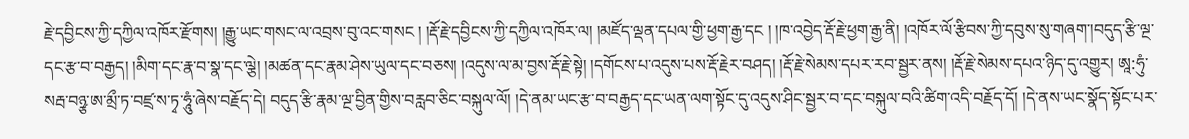རྗེ་དབྱིངས་ཀྱི་དཀྱིལ་འཁོར་རྫོགས། །རྒྱུ་ཡང་གསང་ལ་འབྲས་བུ་འང་གསང ། །རྡོ་རྗེ་དབྱིངས་ཀྱི་དཀྱིལ་འཁོར་ལ། །མཛོད་ལྡན་དཔལ་གྱི་ཕྱག་རྒྱ་དང ། །ཁ་འབྱེད་རྡོ་རྗེ་ཕྱག་རྒྱ་ནི། །འཁོར་ལོ་རྩིབས་ཀྱི་དབུས་སུ་གཞག་།བདུད་རྩི་ལྔ་དང་རྩ་བ་བརྒྱད། །མིག་དང་རྣ་བ་སྣ་དང་ལྕེ། །མཚན་དང་རྣམ་ཤེས་ཡུལ་དང་བཅས། །འདུས་ལ་མ་བྱས་རྡོ་རྗེ་སྟེ། །དགོངས་པ་འདུས་པས་རྡོ་རྗེར་བཤད། །རྡོ་རྗེ་སེམས་དཔར་རབ་སྦྱར་ནས། །རྡོ་རྗེ་སེམས་དཔའ་ཉིད་དུ་འགྱུར། ཨཱ:ཧུཾ་སརྦ་བཉྩ་ཨ་མྲྀ་ཏ་བཛྲ་ས་ཏྭ་ཧཱུཾ་ཞེས་བརྗོད་དེ། བདུད་རྩི་རྣམ་ལྔ་བྱིན་གྱིས་བརླབ་ཅིང་བསྐུལ་ལོ། །དེ་ནམ་ཡང་རྩ་བ་བརྒྱད་དང་ཡན་ལག་སྟོང་དུ་འདུས་ཤིང་སྦྱར་བ་དང་བསྐུལ་བའི་ཚིག་འདི་བརྗོད་དོ། །དེ་ནས་ཡང་སྣོད་སྟོང་པར་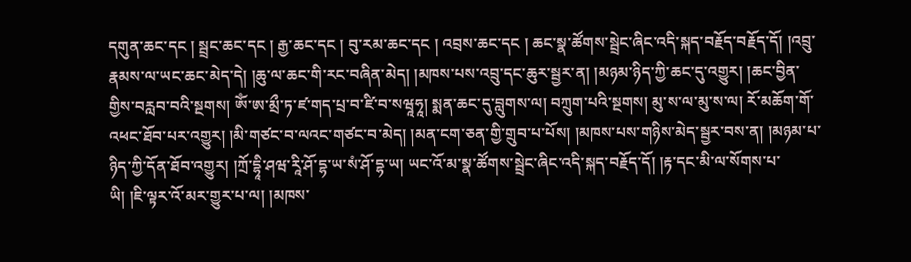དགུན་ཆང་དང ། སྦྲང་ཆང་དང ། རྒྱ་ཆང་དང ། བུ་རམ་ཆང་དང ། འབྲས་ཆང་དང ། ཆང་སྣ་ཚོགས་སྦྲེང་ཞིང་འདི་སྐད་བརྗོད་བརྗོད་དོ། །འབྲུ་རྣམས་ལ་ཡང་ཆང་མེད་དེ། །ཆུ་ལ་ཆང་གི་རང་བཞིན་མེད། །མཁས་པས་འབྲུ་དང་ཆུར་སྦྱར་ན། །མཉམ་ཉིད་ཀྱི་ཆང་དུ་འགྱུར། །ཆང་བྱིན་གྱིས་བརླབ་བའི་སྔགས། ཨོཾ་ཨ་མྲྀ་ཏ་ཛ་གད་པྲ་བ་ཛི་བ་སཝཱཧཱ། སྨན་ཆང་དུ་བླུགས་ལ། བཀྲུག་པའི་སྔགས། མུ་ས་ལ་མུ་ས་ལ། རོ་མཆོག་གོ་འཕང་ཐོབ་པར་འགྱུར། །མི་གཙང་བ་ལའང་གཙང་བ་མེད། །མན་ངག་ཅན་གྱི་གྲུབ་པ་པོས། །མཁས་པས་གཉིས་མེད་སྦྱར་བས་ན། །མཉམ་པ་ཉིད་ཀྱི་དོན་ཐོབ་འགྱུར། །ཀྲོ་དྷཱི་ཤཝ་རཱི་ཤོ་དྷ་ཡ་སཾ་ཤོ་དྷ་ཡ། ཡང་འོ་མ་སྣ་ཚོགས་སྦྲེང་ཞིང་འདི་སྐད་བརྗོད་དོ། །རྟ་དང་མི་ལ་སོགས་པ་ཡི། །ཇི་ལྟར་འོ་མར་གྱུར་པ་ལ། །མཁས་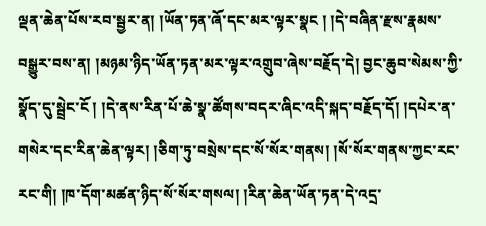ལྡན་ཆེན་པོས་རབ་སྦྱར་ན། །ཡོན་ཏན་ཞོ་དང་མར་ལྟར་སྣང ། །དེ་བཞིན་རྫས་རྣམས་བསྒྱུར་བས་ན། །མཉམ་ཉིད་ཡོན་ཏན་མར་ལྟར་འགྲུབ་ཞེས་བརྗོད་དེ། བྱང་ཆུབ་སེམས་ཀྱི་སྣོད་དུ་སྦྲེང་ངོ ། །དེ་ནས་རིན་པོ་ཆེ་སྣ་ཚོགས་བདར་ཞིང་འདི་སྐད་བརྗོད་དོ། །དཔེར་ན་གསེར་དང་རིན་ཆེན་ལྟར། །ཅིག་ཏུ་བསྲེས་དང་སོ་སོར་གནས། །སོ་སོར་གནས་ཀྱང་རང་རང་གི། །ཁ་དོག་མཚན་ཉིད་སོ་སོར་གསལ། །རིན་ཆེན་ཡོན་ཏན་དེ་འདྲ་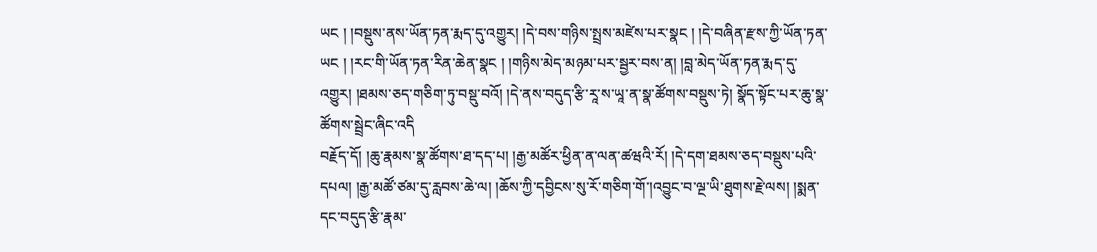ཡང ། །བསྡུས་ནས་ཡོན་ཏན་རྨད་དུ་འགྱུར། །དེ་བས་གཉིས་སྤྲས་མཛེས་པར་སྣང ། །དེ་བཞིན་རྫས་ཀྱི་ཡོན་ཏན་ཡང ། །རང་གི་ཡོན་ཏན་རིན་ཆེན་སྣང ། །གཉིས་མེད་མཉམ་པར་སྦྱར་བས་ན། །བླ་མེད་ཡོན་ཏན་རྨད་དུ་འགྱུར། །ཐམས་ཅད་གཅིག་ཏུ་བསྡུ་བའོ། །དེ་ནས་བདུད་རྩི་རཱ་ས་ཡཱ་ན་སྣ་ཚོགས་བསྡུས་ཏེ། སྣོད་སྟོང་པར་ཆུ་སྣ་ཚོགས་སྦྲེང་ཞིང་འདི
བརྗོད་དོ། །ཆུ་རྣམས་སྣ་ཚོགས་ཐ་དད་པ། །རྒྱ་མཚོར་ཕྱིན་ན་ལན་ཚཝའི་རོ། །དེ་དག་ཐམས་ཅད་བསྡུས་པའི་དཔལ། །རྒྱ་མཚོ་ཙམ་དུ་རླབས་ཆེ་ལ། །ཆོས་ཀྱི་དབྱིངས་སུ་རོ་གཅིག་གོ་།འབྱུང་བ་ལྔ་ཡི་ཐུགས་རྗེ་ལས། །སྨན་དང་བདུད་རྩི་རྣམ་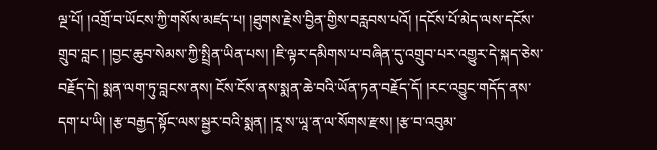ལྔ་པོ། །འགྲོ་བ་ཡོངས་ཀྱི་གསོས་མཛད་པ། །ཐུགས་རྗེས་བྱིན་གྱིས་བརླབས་པའོ། །དངོས་པོ་མེད་ལས་དངོས་གྲུབ་བླང ། །བྱང་ཆུབ་སེམས་ཀྱི་སྤྲིན་ཡིན་པས། །ཇི་ལྟར་དམིགས་པ་བཞིན་དུ་འགྲུབ་པར་འགྱུར་དེ་སྐད་ཅེས་བརྗོད་དེ། སྨན་ལག་ཏུ་བླངས་ནས། ངོས་ངོས་ནས་སྨན་ཆེ་བའི་ཡོན་ཏན་བརྗོད་དོ། །རང་འབྱུང་གདོད་ནས་དག་པ་ཡི། །རྩ་བརྒྱད་སྟོང་ལས་སྦྱར་བའི་སྨན། །རཱ་ས་ཡཱ་ན་ལ་སོགས་རྫས། །རྩ་བ་འབུམ་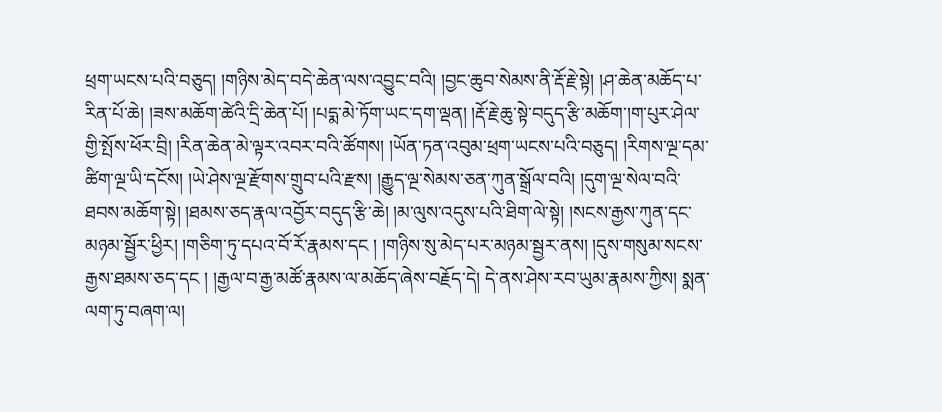ཕྲག་ཡངས་པའི་བཅུད། །གཉིས་མེད་བདེ་ཆེན་ལས་འབྱུང་བའི། །བྱང་ཆུབ་སེམས་ནི་རྡོ་རྗེ་སྟེ། །ཤ་ཆེན་མཆོད་པ་རིན་པོ་ཆེ། །ཟས་མཆོག་ཚེའི་དྲི་ཆེན་པོ། །པདྨ་མེ་ཏོག་ཡང་དག་ལྡན། །རྡོ་རྗེ་ཆུ་སྟེ་བདུད་རྩི་མཆོག་།ག་པུར་ཤེལ་གྱི་སྤོས་ཕོར་བྲི། །རིན་ཆེན་མེ་ལྟར་འབར་བའི་ཚོགས། །ཡོན་ཏན་འབུམ་ཕྲག་ཡངས་པའི་བཅུད། །རིགས་ལྔ་དམ་ཚིག་ལྔ་ཡི་དངོས། །ཡེ་ཤེས་ལྔ་རྫོགས་གྲུབ་པའི་རྫས། །རྒྱུད་ལྔ་སེམས་ཅན་ཀུན་སྒྲོལ་བའི། །དུག་ལྔ་སེལ་བའི་ཐབས་མཆོག་སྟེ། །ཐམས་ཅད་རྣལ་འབྱོར་བདུད་རྩི་ཆེ། །མ་ལུས་འདུས་པའི་ཐིག་ལེ་སྟེ། །སངས་རྒྱས་ཀུན་དང་མཉམ་སྦྱོར་ཕྱིར། །གཅིག་ཏུ་དཔའ་བོ་རོ་རྣམས་དང ། །གཉིས་སུ་མེད་པར་མཉམ་སྦྱར་ནས། །དུས་གསུམ་སངས་རྒྱས་ཐམས་ཅད་དང ། །རྒྱལ་བ་རྒྱ་མཚོ་རྣམས་ལ་མཆོད་ཞེས་བརྗོད་དེ། དེ་ནས་ཤེས་རབ་ཡུམ་རྣམས་ཀྱིས། སྨན་ལག་ཏུ་བཞག་ལ།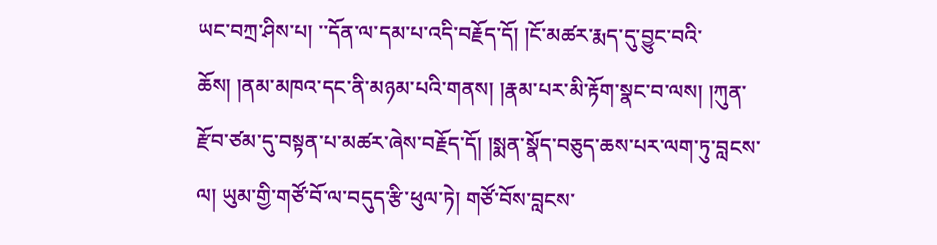ཡང་བཀྲ་ཤིས་པ། ་་དོན་ལ་དམ་པ་འདི་བརྗོད་དོ། །ངོ་མཚར་རྨད་དུ་བྱུང་བའི་ཆོས། །ནམ་མཁའ་དང་ནི་མཉམ་པའི་གནས། །རྣམ་པར་མི་རྟོག་སྣང་བ་ལས། །ཀུན་རྫོབ་ཙམ་དུ་བསྟན་པ་མཚར་ཞེས་བརྗོད་དོ། །སྨན་སྣོད་བཅུད་ཆས་པར་ལག་ཏུ་བླངས་ལ། ཡུམ་གྱི་གཙོ་བོ་ལ་བདུད་རྩི་ཕུལ་ཏེ། གཙོ་བོས་བླངས་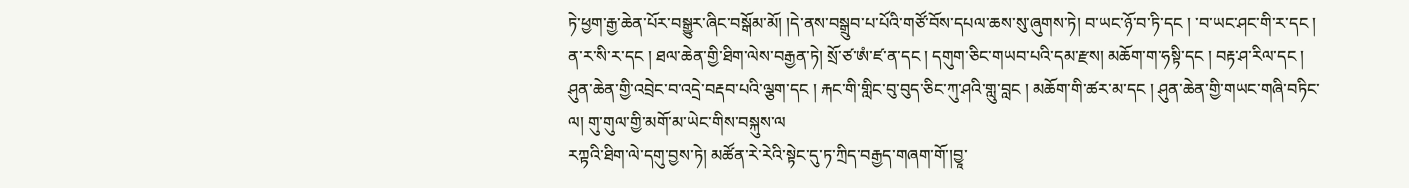ཏེ་ཕྱག་རྒྱ་ཆེན་པོར་བསྒྱུར་ཞིང་བསྒོམ་མོ། །དེ་ནས་བསྒྲུབ་པ་པོའི་གཙོ་བོས་དཔལ་ཆས་སུ་ཞུགས་ཏེ། བ་ཡང་ཉོ་བ་ཏི་དང ། ་བ་ཡང་ཤང་གི་ར་དང ། ན་ར་སི་ར་དང ། ཐལ་ཆེན་གྱི་ཐིག་ལེས་བརྒྱན་ཏེ། སྲོ་ཙ་ཨཾ་ཛ་ན་དང ། དགུག་ཅིང་གཡབ་པའི་དམ་རྫས། མཆོག་ག་ཧསྟི་དང ། བརྟ་ཤ་རིལ་དང ། ཤུན་ཆེན་གྱི་འབྲེང་བ་འདྲེ་བརྡབ་པའི་ལྕག་དང ། རྐང་གི་གླིང་བུ་བུད་ཅིང་ཀུ་ཤའི་གླུ་བླང ། མཆོག་གི་ཚར་མ་དང ། ཤུན་ཆེན་གྱི་གཡང་གཞི་བཏིང་ལ། གུ་གུལ་གྱི་མགོ་མ་ཡེང་གིས་བསྐུས་ལ
རཀྟའི་ཐིག་ལེ་དགུ་བྱས་ཏེ། མཚོན་རེ་རེའི་སྟེང་དུ་ཏ་ཀྲིད་བརྒྱད་གཞག་གོ་།བྱཱ་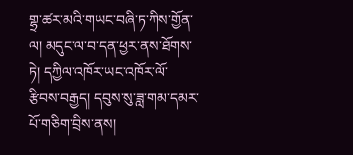གྷྲ་ཚར་མའི་གཡང་བཞི་ཏ་ཀིས་གྱོན་ལ། མདུང་ལ་བ་དན་ཕྱར་ནས་ཐོགས་ཏེ། དཀྱིལ་འཁོར་ཡང་འཁོར་ལོ་རྩིབས་བརྒྱད། དབུས་སུ་ཟླ་གམ་དམར་པོ་གཅིག་བྲིས་ནས།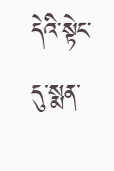དེའི་སྟེང་དུ་སྨན་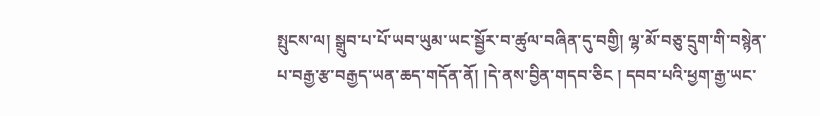སྤུངས་ལ། སྒྲུབ་པ་པོ་ཡབ་ཡུམ་ཡང་སྦྱོར་བ་ཚུལ་བཞིན་དུ་བགྱི། ལྷ་མོ་བཅུ་དྲུག་གི་བསྙེན་པ་བརྒྱ་རྩ་བརྒྱད་ཡན་ཆད་གདོན་ནོ། །དེ་ནས་བྱིན་གདབ་ཅིང ། དབབ་པའི་ཕྱག་རྒྱ་ཡང་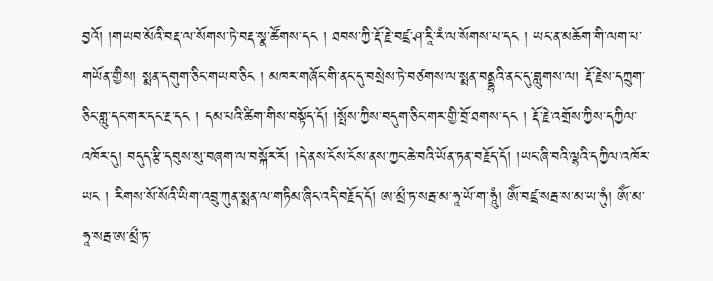བྱའོ། །གཡབ་མོའི་བརྡ་ལ་སོགས་ཏེ་བརྡ་སྣ་ཚོགས་དང ། ཐབས་ཀྱི་རྡོ་རྗེ་བཛྲ་ཤ་རཱི་རཾ་ལ་སོགས་པ་དང ། ཡང་ན་མཆོག་གི་ལག་པ་གཡོན་གྱིས། སྨན་དགུག་ཅིང་གཡབ་ཅིང ། མཁར་གཞོང་གི་ནང་དུ་བསྲེས་ཏེ་བཙགས་ལ་སྨན་བནྡྷའི་ནང་དུ་བླུགས་ལ། རྡོ་རྗེས་དཀྲུག་ཅིང་གླུ་དང་གར་དང་རྔ་དང ། དམ་པའི་ཚིག་གིས་བསྟོད་དོ། །སྤོས་ཀྱིས་བདུག་ཅིང་གར་གྱི་བྲོ་ཐགས་དང ། རྡོ་རྗེ་འགྲོས་ཀྱིས་དཀྱིལ་འཁོར་དུ། བདུད་རྩི་དབུས་སུ་བཞག་ལ་བསྐོར་རོ། །དེ་ནས་ངོས་ངོས་ནས་ཀྱང་ཆེ་བའི་ཡོན་ཏན་བརྗོད་དོ། །ཡང་ཞི་བའི་ལྷའི་དཀྱིལ་འཁོར་ཡང ། རིགས་སོ་སོའི་ཡིག་འབྲུ་ཀུན་སྨན་ལ་གཏིམ་ཞིང་འདི་བརྗོད་དོ། ཨ་མྲྀ་ཏ་སརྦ་མ་ཧཱ་ཡོ་ག་ཧཱུཾ། ཨོཾ་བཛྲ་སརྦ་ས་མ་ཡ་ཧུཾ། ཨོཾ་མ་ཧཱ་སརྦ་ཨ་མྲྀ་ཏ་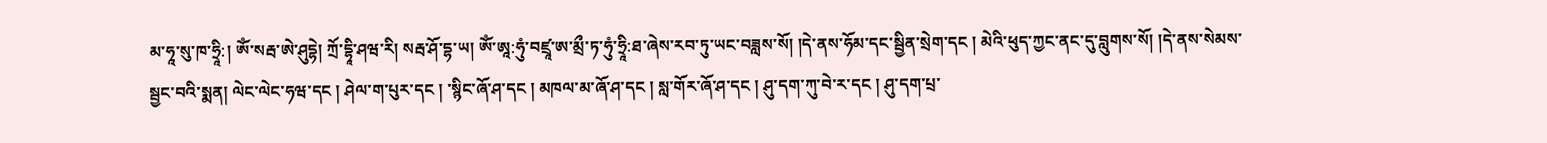མ་ཧཱ་སུ་ཁ་ཧྲཱི:། ཨོཾ་སརྦ་ཨེ་ཤུདྷེ། ཀྲོ་དྷཱི་ཤཝ་རི། སརྦ་ཤོ་དྷ་ཡ། ཨོཾ་ཨཱ:ཧུཾ་བཛྲཱ་ཨ་མྲྀ་ཏ་ཧུཾ་ཧྲཱི:ཐ་ཞེས་རབ་ཏུ་ཡང་བཟླས་སོ། །དེ་ནས་ཧོམ་དང་སྦྱིན་སྲེག་དང ། མེའི་ཕུད་ཀྱང་ནང་དུ་བླུགས་སོ། །དེ་ནས་སེམས་སྦྱང་བའི་སྨན། ལེང་ལེང་ཧཝ་དང ། ཤེལ་ག་པུར་དང ། ་སྙིང་ཞོ་ཤ་དང ། མཁལ་མ་ཞོ་ཤ་དང ། སླ་གོར་ཞོ་ཤ་དང ། ཤུ་དག་ཀུ་བེ་ར་དང ། ཤུ་དག་པྲ་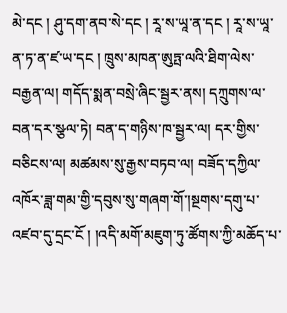མེ་དང ། ཤུ་དག་ནབ་སེ་དང ། རཱ་ས་ཡཱ་ན་དང ། རཱ་ས་ཡཱ་ན་ཏ་ན་ཛ་ཡ་དང ། ཁྲུས་མཁན་ཨུཏྤ་ལའི་ཐིག་ལེས་བརྒྱན་ལ། གདོད་སྨན་བསྲེ་ཞིང་སྦྱར་ནས། དཀྲུགས་ལ་བན་དར་སྩལ་ཏེ། བན་ད་གཉིས་ཁ་སྦྱར་ལ། དར་གྱིས་བཅིངས་ལ། མཚམས་སུ་རྒྱས་བཏབ་ལ། བཟོད་དཀྱིལ་འཁོར་ཟླ་གམ་གྱི་དབུས་སུ་གཞག་གོ་།སྔགས་དགུ་པ་འཛབ་དུ་དྲང་ངོ ། །འདི་མགོ་མཇུག་ཏུ་ཚོགས་ཀྱི་མཆོད་པ་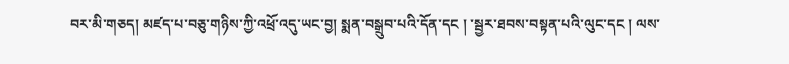བར་མི་གཅད། མཛད་པ་བཅུ་གཉིས་ཀྱི་འཕྲོ་འདུ་ཡང་བྱ། སྨན་བསྒྲུབ་པའི་དོན་དང ། ་སྦྱར་ཐབས་བསྟན་པའི་ལུང་དང ། ལས་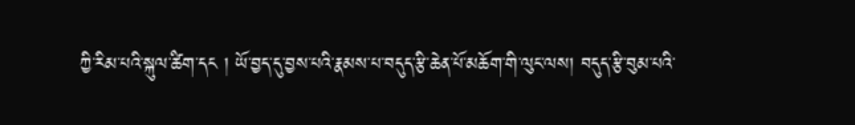ཀྱི་རིམ་པའི་སྐུལ་ཚིག་དང ། ཡོ་བྱད་དུ་བྱས་པའི་རྣམས་པ་བདུད་རྩི་ཆེན་པོ་མཆོག་གི་ལུང་ལས། བདུད་རྩི་བུམ་པའི་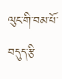ལུང་གི་བམ་པོ་བདུད་རྩི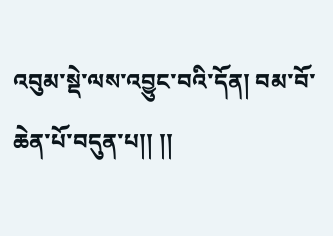འབུམ་སྡེ་ལས་འབྱུང་བའི་དོན། བམ་བོ་ཆེན་པོ་བདུན་པ།། །།